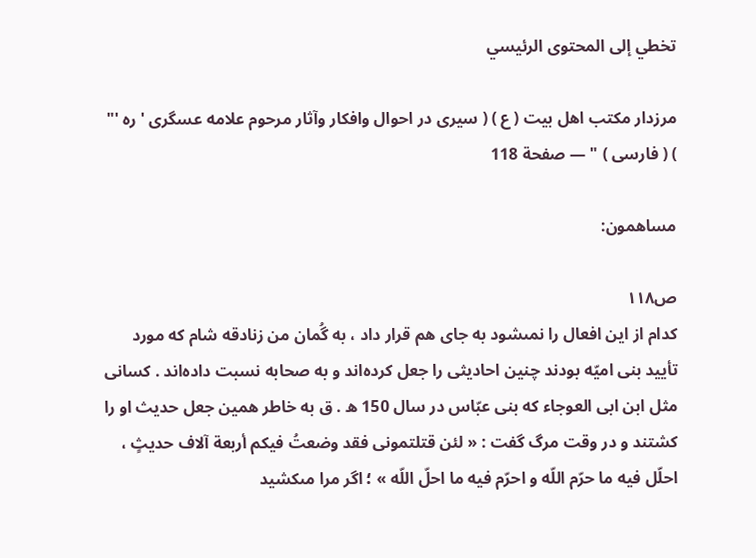تخطي إلى المحتوى الرئيسي

مرزدار مكتب اهل بيت ( ع ) ( سيرى در احوال وافكار وآثار مرحوم علامه عسگرى ' ره '" ) ( فارسى ) " — صفحة 118

مساهمون:

ص١١٨
كدام از اين افعال را نمىشود به جاى هم قرار داد ، به گُمان من زنادقه شام كه مورد تأييد بنى اميّه بودند چنين احاديثى را جعل كرده‌اند و به صحابه نسبت داده‌اند . كسانى مثل ابن ابى العوجاء كه بنى عبّاس در سال 150 ه . ق به خاطر همين جعل حديث او را كشتند و در وقت مرگ گفت : « لئن قتلتمونى فقد وضعتُ فيكم أربعة آلاف حديثٍ ، احلّل فيه ما حرّم اللّه و احرّم فيه ما احلّ اللّه » ؛ اگر مرا مىكشيد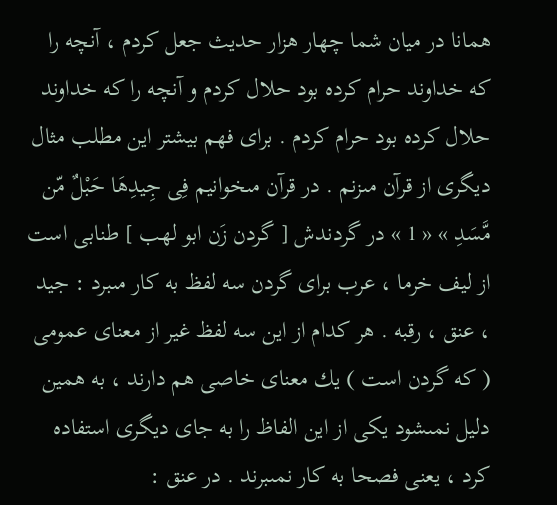همانا در ميان شما چهار هزار حديث جعل كردم ، آنچه را كه خداوند حرام كرده بود حلال كردم و آنچه را كه خداوند حلال كرده بود حرام كردم . براى فهم بيشتر اين مطلب مثال ديگرى از قرآن مىزنم . در قرآن مىخوانيم فِى جِيدِهَا حَبْلٌ مّن مَّسَدِ » « 1 » در گردندش [ گردن زَن ابو لهب ] طنابى است از ليف خرما ، عرب براى گردن سه لفظ به كار مىبرد : جيد ، عنق ، رقبه . هر كدام از اين سه لفظ غير از معناى عمومى ( كه گردن است ) يك معناى خاصى هم دارند ، به همين دليل نمىشود يكى از اين الفاظ را به جاى ديگرى استفاده كرد ، يعنى فصحا به كار نمىبرند . در عنق :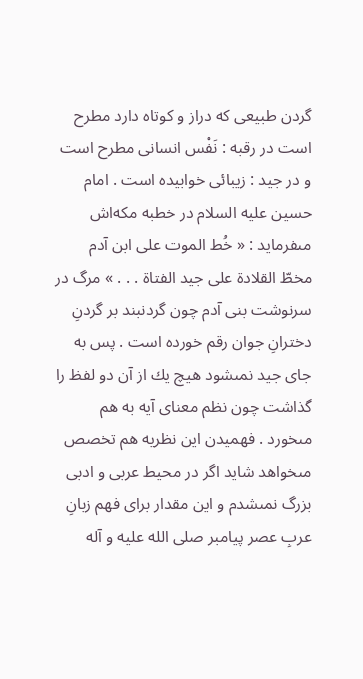گردن طبيعى كه دراز و كوتاه دارد مطرح است در رقبه : نَفْس انسانى مطرح است و در جيد : زيبائى خوابيده است . امام حسين عليه السلام در خطبه مكه‌اش مىفرمايد : « خُط الموت على ابن آدم مخطّ القلادة على جيد الفتاة . . . » مرگ در سرنوشت بنى آدم چون گردنبند بر گردنِ دخترانِ جوان رقم خورده است . پس به جاى جيد نمىشود هيچ يك از آن دو لفظ را گذاشت چون نظم معناى آيه به هم مىخورد . فهميدن اين نظريه هم تخصص مىخواهد شايد اگر در محيط عربى و ادبى بزرگ نمىشدم و اين مقدار براى فهم زبانِ عربِ عصر پيامبر صلى الله عليه و آله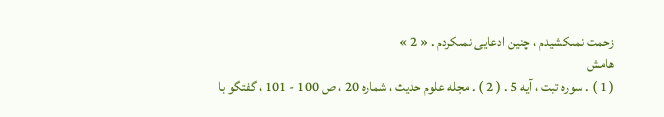زحمت نمىكشيدم ، چنين ادعايى نمىكردم . « 2 »
هامش
( 1 ) . سوره تبت ، آيه 5 . ( 2 ) . مجله علوم حديث ، شماره 20 ، ص 100 - 101 ، گفتگو با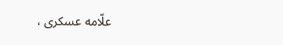علّامه عسكرى ،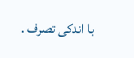با اندكى تصرف .